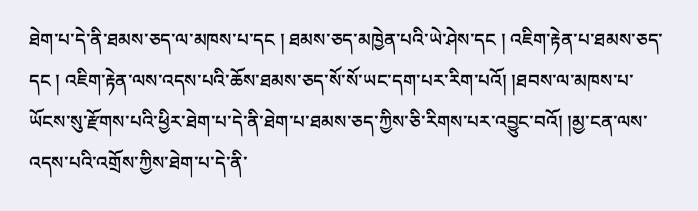ཐེག་པ་དེ་ནི་ཐམས་ཅད་ལ་མཁས་པ་དང ། ཐམས་ཅད་མཁྱེན་པའི་ཡེ་ཤེས་དང ། འཇིག་རྟེན་པ་ཐམས་ཅད་དང ། འཇིག་རྟེན་ལས་འདས་པའི་ཆོས་ཐམས་ཅད་སོ་སོ་ཡང་དག་པར་རིག་པའོ། །ཐབས་ལ་མཁས་པ་ཡོངས་སུ་རྫོགས་པའི་ཕྱིར་ཐེག་པ་དེ་ནི་ཐེག་པ་ཐམས་ཅད་ཀྱིས་ཅི་རིགས་པར་འབྱུང་བའོ། །མྱ་ངན་ལས་འདས་པའི་འགྲོས་ཀྱིས་ཐེག་པ་དེ་ནི་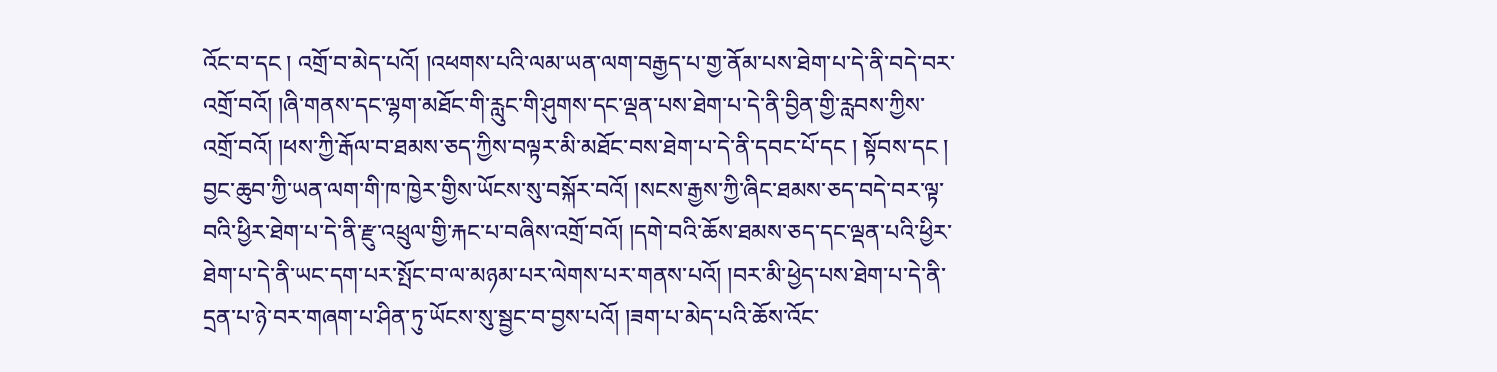འོང་བ་དང ། འགྲོ་བ་མེད་པའོ། །འཕགས་པའི་ལམ་ཡན་ལག་བརྒྱད་པ་གྱ་ནོམ་པས་ཐེག་པ་དེ་ནི་བདེ་བར་འགྲོ་བའོ། །ཞི་གནས་དང་ལྷག་མཐོང་གི་རླུང་གི་ཤུགས་དང་ལྡན་པས་ཐེག་པ་དེ་ནི་བྱིན་གྱི་རླབས་ཀྱིས་འགྲོ་བའོ། །ཕས་ཀྱི་རྒོལ་བ་ཐམས་ཅད་ཀྱིས་བལྟར་མི་མཐོང་བས་ཐེག་པ་དེ་ནི་དབང་པོ་དང ། སྟོབས་དང ། བྱང་ཆུབ་ཀྱི་ཡན་ལག་གི་ཁ་ཁྱེར་གྱིས་ཡོངས་སུ་བསྐོར་བའོ། །སངས་རྒྱས་ཀྱི་ཞིང་ཐམས་ཅད་བདེ་བར་ལྟ་བའི་ཕྱིར་ཐེག་པ་དེ་ནི་རྫུ་འཕྲུལ་གྱི་རྐང་པ་བཞིས་འགྲོ་བའོ། །དགེ་བའི་ཆོས་ཐམས་ཅད་དང་ལྡན་པའི་ཕྱིར་ཐེག་པ་དེ་ནི་ཡང་དག་པར་སྤོང་བ་ལ་མཉམ་པར་ལེགས་པར་གནས་པའོ། །བར་མི་ཕྱེད་པས་ཐེག་པ་དེ་ནི་དྲན་པ་ཉེ་བར་གཞག་པ་ཤིན་ཏུ་ཡོངས་སུ་སྦྱང་བ་བྱས་པའོ། །ཟག་པ་མེད་པའི་ཆོས་འོང་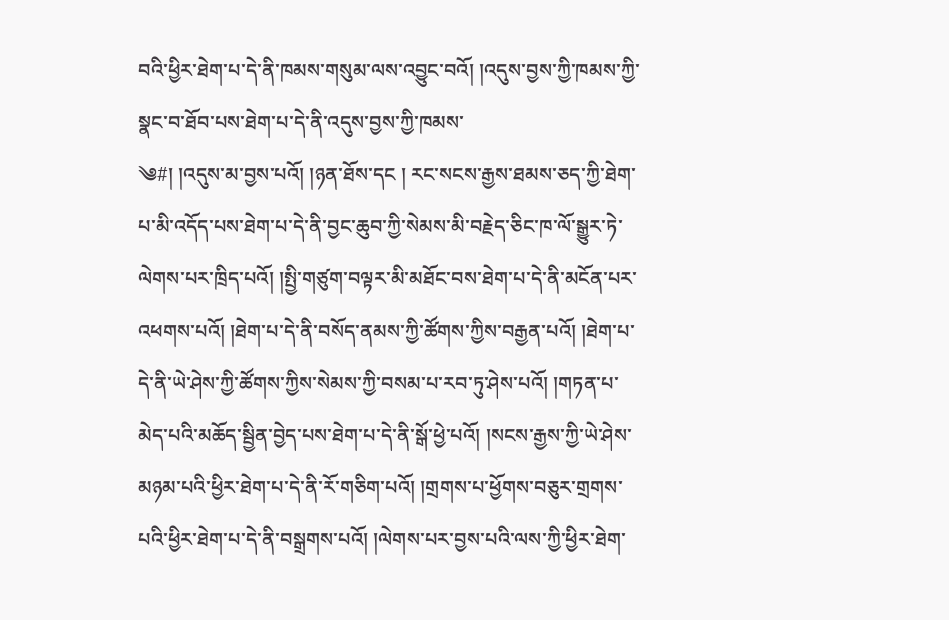བའི་ཕྱིར་ཐེག་པ་དེ་ནི་ཁམས་གསུམ་ལས་འབྱུང་བའོ། །འདུས་བྱས་ཀྱི་ཁམས་ཀྱི་སྣང་བ་ཐོབ་པས་ཐེག་པ་དེ་ནི་འདུས་བྱས་ཀྱི་ཁམས་
༄#། །འདུས་མ་བྱས་པའོ། །ཉན་ཐོས་དང ། རང་སངས་རྒྱས་ཐམས་ཅད་ཀྱི་ཐེག་པ་མི་འདོད་པས་ཐེག་པ་དེ་ནི་བྱང་ཆུབ་ཀྱི་སེམས་མི་བརྗེད་ཅིང་ཁ་ལོ་སྒྱུར་ཏེ་ལེགས་པར་ཁྲིད་པའོ། །སྤྱི་གཙུག་བལྟར་མི་མཐོང་བས་ཐེག་པ་དེ་ནི་མངོན་པར་འཕགས་པའོ། །ཐེག་པ་དེ་ནི་བསོད་ནམས་ཀྱི་ཚོགས་ཀྱིས་བརྒྱན་པའོ། །ཐེག་པ་དེ་ནི་ཡེ་ཤེས་ཀྱི་ཚོགས་ཀྱིས་སེམས་ཀྱི་བསམ་པ་རབ་ཏུ་ཤེས་པའོ། །གཏན་པ་མེད་པའི་མཆོད་སྦྱིན་བྱེད་པས་ཐེག་པ་དེ་ནི་སྒོ་ཕྱེ་པའོ། །སངས་རྒྱས་ཀྱི་ཡེ་ཤེས་མཉམ་པའི་ཕྱིར་ཐེག་པ་དེ་ནི་རོ་གཅིག་པའོ། །གྲགས་པ་ཕྱོགས་བཅུར་གྲགས་པའི་ཕྱིར་ཐེག་པ་དེ་ནི་བསྒྲགས་པའོ། །ལེགས་པར་བྱས་པའི་ལས་ཀྱི་ཕྱིར་ཐེག་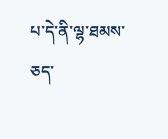པ་དེ་ནི་ལྷ་ཐམས་ཅད་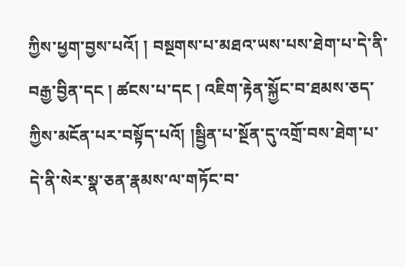ཀྱིས་ཕྱག་བྱས་པའོ། ། བསྔགས་པ་མཐའ་ཡས་པས་ཐེག་པ་དེ་ནི་བརྒྱ་བྱིན་དང ། ཚངས་པ་དང ། འཇིག་རྟེན་སྐྱོང་བ་ཐམས་ཅད་ཀྱིས་མངོན་པར་བསྟོད་པའོ། །སྦྱིན་པ་སྔོན་དུ་འགྲོ་བས་ཐེག་པ་དེ་ནི་སེར་སྣ་ཅན་རྣམས་ལ་གཏོང་བ་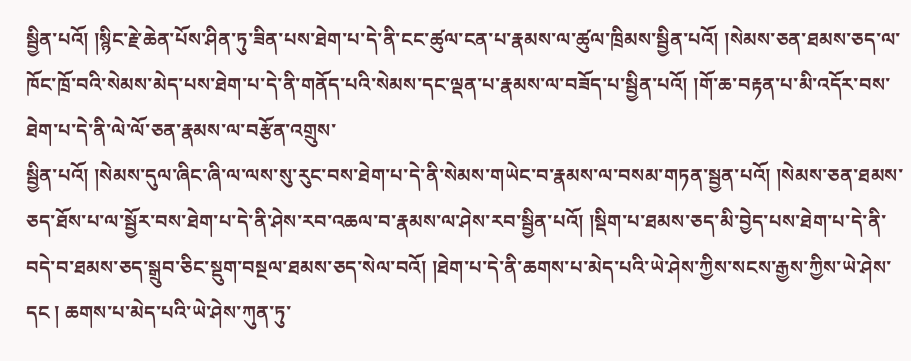སྦྱིན་པའོ། །སྙིང་རྗེ་ཆེན་པོས་ཤིན་ཏུ་ཟིན་པས་ཐེག་པ་དེ་ནི་ངང་ཚུལ་ངན་པ་རྣམས་ལ་ཚུལ་ཁྲིམས་སྦྱིན་པའོ། །སེམས་ཅན་ཐམས་ཅད་ལ་ཁོང་ཁྲོ་བའི་སེམས་མེད་པས་ཐེག་པ་དེ་ནི་གནོད་པའི་སེམས་དང་ལྡན་པ་རྣམས་ལ་བཟོད་པ་སྦྱིན་པའོ། །གོ་ཆ་བརྟན་པ་མི་འདོར་བས་ཐེག་པ་དེ་ནི་ལེ་ལོ་ཅན་རྣམས་ལ་བརྩོན་འགྲུས་
སྦྱིན་པའོ། །སེམས་དུལ་ཞིང་ཞི་ལ་ལས་སུ་རུང་བས་ཐེག་པ་དེ་ནི་སེམས་གཡེང་བ་རྣམས་ལ་བསམ་གཏན་སྦྱན་པའོ། །སེམས་ཅན་ཐམས་ཅད་ཐོས་པ་ལ་སྦྱོར་བས་ཐེག་པ་དེ་ནི་ཤེས་རབ་འཆལ་བ་རྣམས་ལ་ཤེས་རབ་སྦྱིན་པའོ། །སྡིག་པ་ཐམས་ཅད་མི་བྱེད་པས་ཐེག་པ་དེ་ནི་བདེ་བ་ཐམས་ཅད་སྒྲུབ་ཅིང་སྡུག་བསྔལ་ཐམས་ཅད་སེལ་བའོ། །ཐེག་པ་དེ་ནི་ཆགས་པ་མེད་པའི་ཡེ་ཤེས་ཀྱིས་སངས་རྒྱས་ཀྱིས་ཡེ་ཤེས་དང ། ཆགས་པ་མེད་པའི་ཡེ་ཤེས་ཀུན་ཏུ་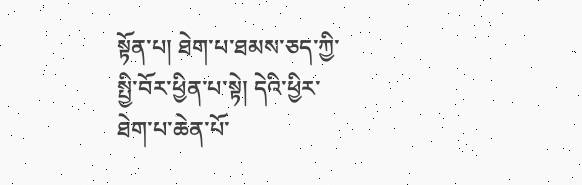སྟོན་པ། ཐེག་པ་ཐམས་ཅད་ཀྱི་སྤྱི་བོར་ཕྱིན་པ་སྟེ། དེའི་ཕྱིར་ཐེག་པ་ཆེན་པོ་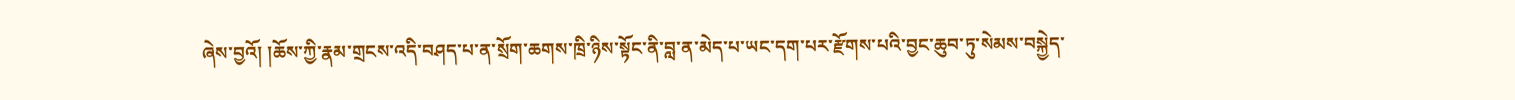ཞེས་བྱའོ། །ཆོས་ཀྱི་རྣམ་གྲངས་འདི་བཤད་པ་ན་སྲོག་ཆགས་ཁྲི་ཉིས་སྟོང་ནི་བླ་ན་མེད་པ་ཡང་དག་པར་རྫོགས་པའི་བྱང་ཆུབ་ཏུ་སེམས་བསྐྱེད་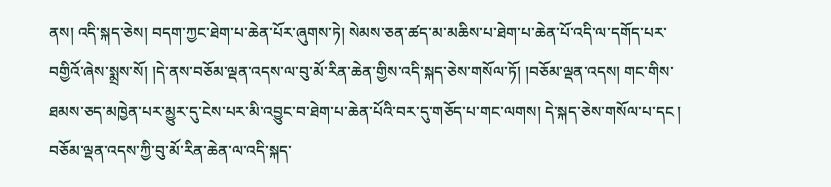ནས། འདི་སྐད་ཅེས། བདག་ཀྱང་ཐེག་པ་ཆེན་པོར་ཞུགས་ཏེ། སེམས་ཅན་ཚད་མ་མཆིས་པ་ཐེག་པ་ཆེན་པོ་འདི་ལ་དགོད་པར་བགྱིའོ་ཞེས་སྨྲས་སོ། །དེ་ནས་བཅོམ་ལྡན་འདས་ལ་བུ་མོ་རིན་ཆེན་གྱིས་འདི་སྐད་ཅེས་གསོལ་ཏོ། །བཅོམ་ལྡན་འདས། གང་གིས་ཐམས་ཅད་མཁྱེན་པར་མྱུར་དུ་ངེས་པར་མི་འབྱུང་བ་ཐེག་པ་ཆེན་པོའི་བར་དུ་གཅོད་པ་གང་ལགས། དེ་སྐད་ཅེས་གསོལ་པ་དང ། བཅོམ་ལྡན་འདས་ཀྱི་བུ་མོ་རིན་ཆེན་ལ་འདི་སྐད་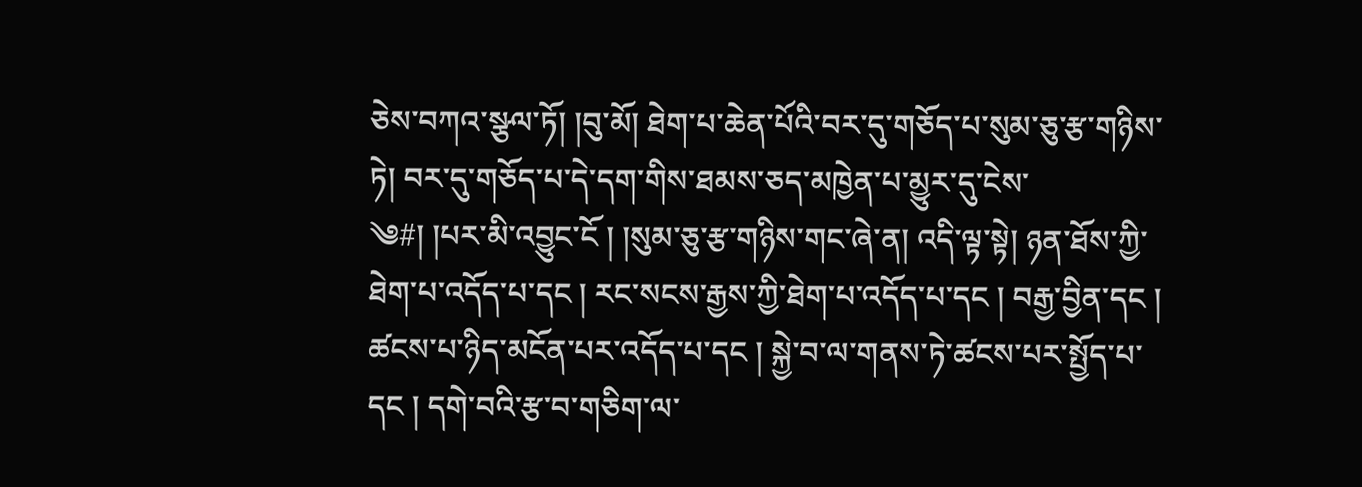ཅེས་བཀའ་སྩལ་ཏོ། །བུ་མོ། ཐེག་པ་ཆེན་པོའི་བར་དུ་གཅོད་པ་སུམ་ཅུ་རྩ་གཉིས་ཏེ། བར་དུ་གཅོད་པ་དེ་དག་གིས་ཐམས་ཅད་མཁྱེན་པ་མྱུར་དུ་ངེས་
༄#། །པར་མི་འབྱུང་ངོ ། །སུམ་ཅུ་རྩ་གཉིས་གང་ཞེ་ན། འདི་ལྟ་སྟེ། ཉན་ཐོས་ཀྱི་ཐེག་པ་འདོད་པ་དང ། རང་སངས་རྒྱས་ཀྱི་ཐེག་པ་འདོད་པ་དང ། བརྒྱ་བྱིན་དང ། ཚངས་པ་ཉིད་མངོན་པར་འདོད་པ་དང ། སྐྱེ་བ་ལ་གནས་ཏེ་ཚངས་པར་སྤྱོད་པ་དང ། དགེ་བའི་རྩ་བ་གཅིག་ལ་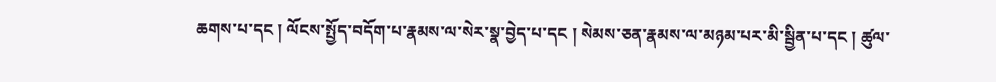ཆགས་པ་དང ། ལོངས་སྤྱོད་བདོག་པ་རྣམས་ལ་སེར་སྣ་བྱེད་པ་དང ། སེམས་ཅན་རྣམས་ལ་མཉམ་པར་མི་སྦྱིན་པ་དང ། ཚུལ་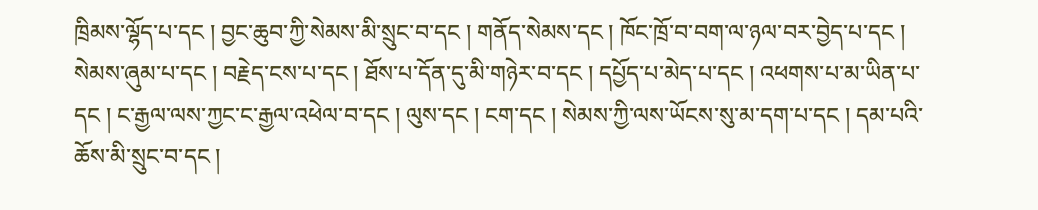ཁྲིམས་ལྷོད་པ་དང ། བྱང་ཆུབ་ཀྱི་སེམས་མི་སྲུང་བ་དང ། གནོད་སེམས་དང ། ཁོང་ཁྲོ་བ་བག་ལ་ཉལ་བར་བྱེད་པ་དང ། སེམས་ཞུམ་པ་དང ། བརྗེད་ངས་པ་དང ། ཐོས་པ་དོན་དུ་མི་གཉེར་བ་དང ། དཔྱོད་པ་མེད་པ་དང ། འཕགས་པ་མ་ཡིན་པ་དང ། ང་རྒྱལ་ལས་ཀྱང་ང་རྒྱལ་འཕེལ་བ་དང ། ལུས་དང ། ངག་དང ། སེམས་ཀྱི་ལས་ཡོངས་སུ་མ་དག་པ་དང ། དམ་པའི་ཆོས་མི་སྲུང་བ་དང །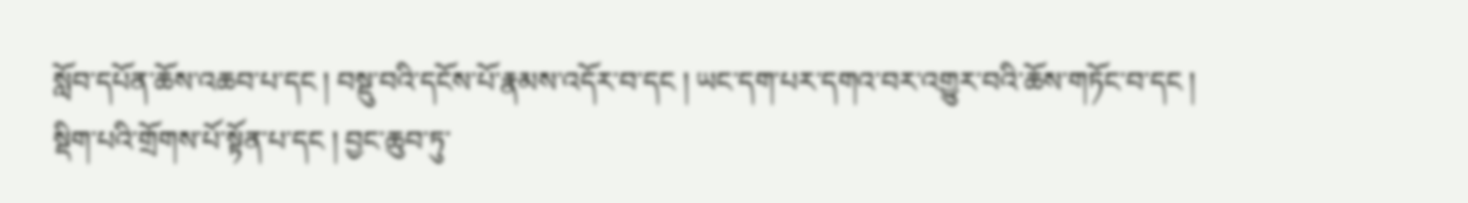སློབ་དཔོན་ཆོས་འཆབ་པ་དང ། བསྡུ་བའི་དངོས་པོ་རྣམས་འདོར་བ་དང ། ཡང་དག་པར་དགའ་བར་འགྱུར་བའི་ཆོས་གཏོང་བ་དང ། སྡིག་པའི་གྲོགས་པོ་སྟོན་པ་དང ། བྱང་ཆུབ་ཏུ་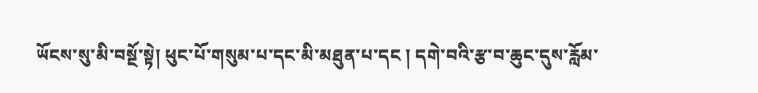ཡོངས་སུ་མི་བསྔོ་སྟེ། ཕུང་པོ་གསུམ་པ་དང་མི་མཐུན་པ་དང ། དགེ་བའི་རྩ་བ་ཆུང་དུས་རློམ་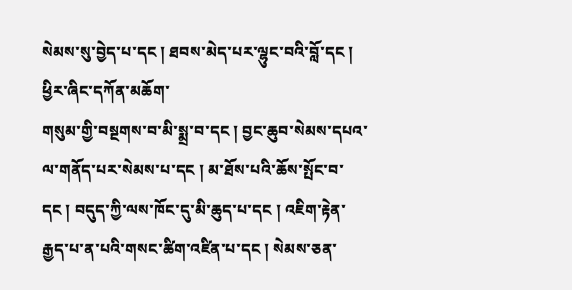སེམས་སུ་བྱེད་པ་དང ། ཐབས་མེད་པར་ལྷུང་བའི་བློ་དང ། ཕྱིར་ཞིང་དཀོན་མཆོག་
གསུམ་གྱི་བསྔགས་བ་མི་སྨྲ་བ་དང ། བྱང་ཆུབ་སེམས་དཔའ་ལ་གནོད་པར་སེམས་པ་དང ། མ་ཐོས་པའི་ཆོས་སྤོང་བ་དང ། བདུད་ཀྱི་ལས་ཁོང་དུ་མི་ཆུད་པ་དང ། འཇིག་རྟེན་རྒྱད་པ་ན་པའི་གསང་ཚིག་འཛིན་པ་དང ། སེམས་ཅན་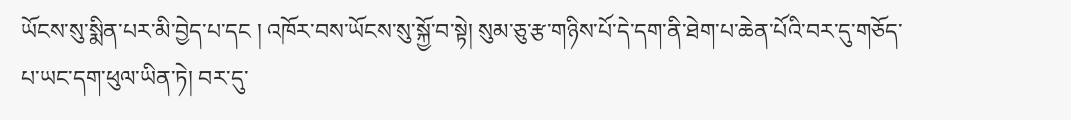ཡོངས་སུ་སྨིན་པར་མི་བྱེད་པ་དང ། འཁོར་བས་ཡོངས་སུ་སྐྱོ་བ་སྟེ། སུམ་ཅུ་རྩ་གཉིས་པོ་དེ་དག་ནི་ཐེག་པ་ཆེན་པོའི་བར་དུ་གཅོད་པ་ཡང་དག་ཕུལ་ཡིན་ཏེ། བར་དུ་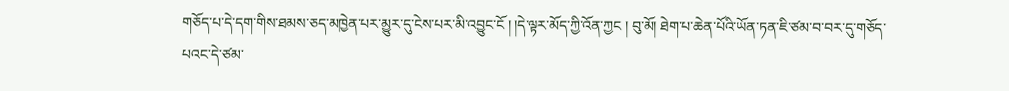གཅོད་པ་དེ་དག་གིས་ཐམས་ཅད་མཁྱེན་པར་མྱུར་དུ་ངེས་པར་མི་འབྱུང་ངོ ། །དེ་ལྟར་མོད་ཀྱི་འོན་ཀྱང ། བུ་མོ། ཐེག་པ་ཆེན་པོའི་ཡོན་ཏན་ཇི་ཙམ་བ་བར་དུ་གཅོད་པའང་དེ་ཙམ་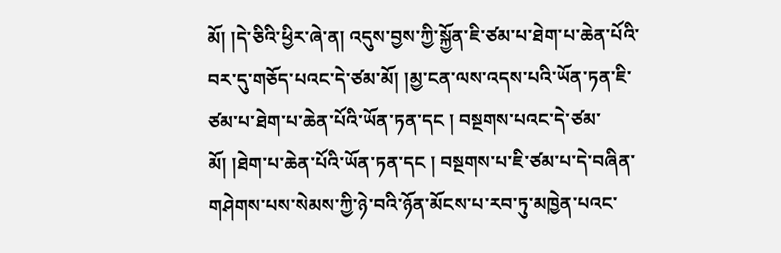མོ། །དེ་ཅིའི་ཕྱིར་ཞེ་ན། འདུས་བྱས་ཀྱི་སྐྱོན་ཇི་ཙམ་པ་ཐེག་པ་ཆེན་པོའི་བར་དུ་གཅོད་པའང་དེ་ཙམ་མོ། །མྱ་ངན་ལས་འདས་པའི་ཡོན་ཏན་ཇི་ཙམ་པ་ཐེག་པ་ཆེན་པོའི་ཡོན་ཏན་དང ། བསྔགས་པའང་དེ་ཙམ་མོ། །ཐེག་པ་ཆེན་པོའི་ཡོན་ཏན་དང ། བསྔགས་པ་ཇི་ཙམ་པ་དེ་བཞིན་གཤེགས་པས་སེམས་ཀྱི་ཉེ་བའི་ཉོན་མོངས་པ་རབ་ཏུ་མཁྱེན་པའང་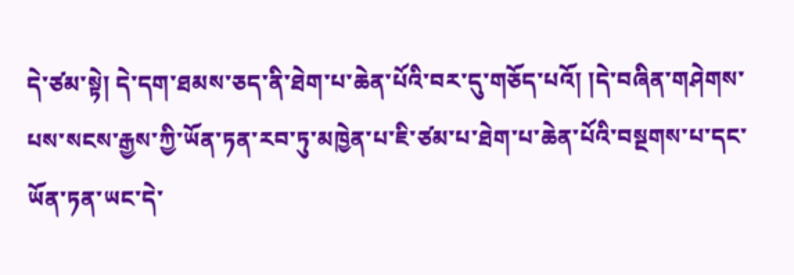དེ་ཙམ་སྟེ། དེ་དག་ཐམས་ཅད་ནི་ཐེག་པ་ཆེན་པོའི་བར་དུ་གཅོད་པའོ། །དེ་བཞིན་གཤེགས་པས་སངས་རྒྱས་ཀྱི་ཡོན་ཏན་རབ་ཏུ་མཁྱེན་པ་ཇི་ཙམ་པ་ཐེག་པ་ཆེན་པོའི་བསྔགས་པ་དང་ཡོན་ཏན་ཡང་དེ་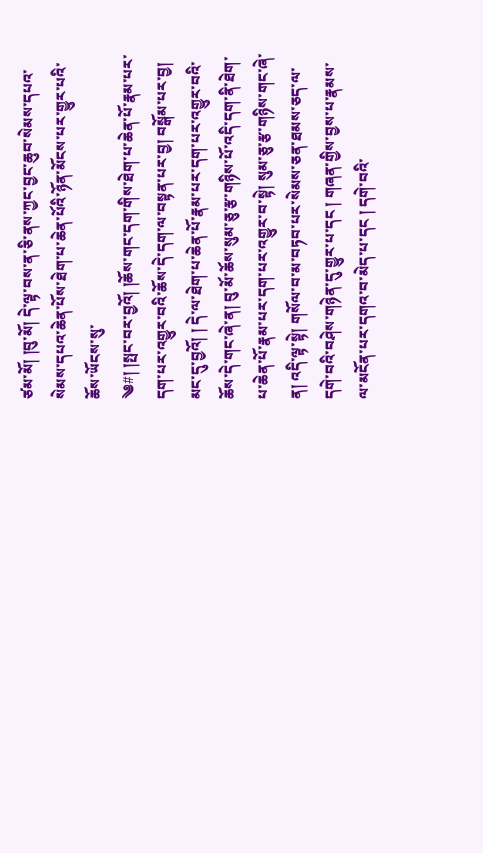ཙམ་མོ། །བུ་མོ། དེ་ལྟ་བས་ན་ཅི་ནས་ཀྱང་བྱང་ཆུབ་སེམས་དཔའ་སེམས་དཔའ་ཆེན་པོས་ཐེག་པ་ཆེན་པོའི་ཉོན་མོངས་པར་གྱུར་པའི་ཆོས་ཡོངས་སུ་
༄#། །སྤང་བར་བྱའོ། །ཆོས་གང་དག་གིས་ཐེག་པ་ཆེན་པོ་རྣམ་པར་དག་པར་འགྱུར་བའི་ཆོས་དེ་དག་ལ་བསྟན་པར་བྱ། བསྒོམ་པར་བྱ། མང་དུ་བྱའོ། ། དེ་ལ་ཐེག་པ་ཆེན་པོ་རྣམ་པར་དག་པར་འགྱུར་བའི་ཆོས་དེ་གང་ཞེ་ན། བུ་མོ་ཆོས་སུམ་ཅུ་རྩ་གཉིས་པོ་འདི་དག་ནི་ཐེག་པ་ཆེན་པོ་རྣམ་པར་དག་པར་འགྱུར་བ་སྟེ། སུམ་ཅུ་རྩ་གཉིས་གང་ཞེ་ན། འདི་ལྟ་སྟེ། གསོལ་བ་མ་བཏབ་པར་སེམས་ཅན་ཐམས་ཅད་ལ་དགེ་བའི་བཤེས་གཉེན་དུ་གྱུར་པ་དང ། གཞན་གྱིས་བྱས་པ་རྣམས་ལ་མངོན་པར་དགའ་བ་མེད་པ་དང ། དགེ་བའི་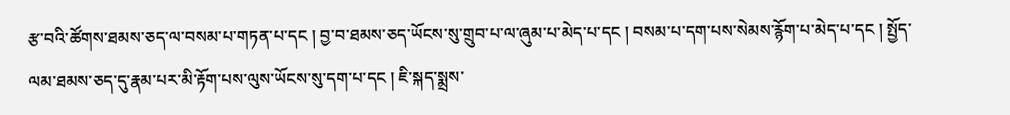རྩ་བའི་ཚོགས་ཐམས་ཅད་ལ་བསམ་པ་གཏན་པ་དང ། བྱ་བ་ཐམས་ཅད་ཡོངས་སུ་གྲུབ་པ་ལ་ཞུམ་པ་མེད་པ་དང ། བསམ་པ་དག་པས་སེམས་རྙོག་པ་མེད་པ་དང ། སྤྱོད་ལམ་ཐམས་ཅད་དུ་རྣམ་པར་མི་རྟོག་པས་ལུས་ཡོངས་སུ་དག་པ་དང ། ཇི་སྐད་སྨྲས་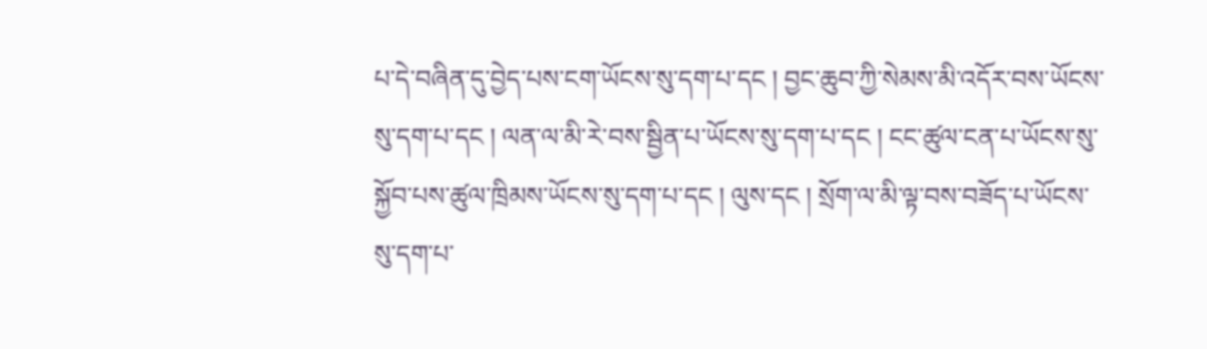པ་དེ་བཞིན་དུ་བྱེད་པས་ངག་ཡོངས་སུ་དག་པ་དང ། བྱང་ཆུབ་ཀྱི་སེམས་མི་འདོར་བས་ཡོངས་སུ་དག་པ་དང ། ལན་ལ་མི་རེ་བས་སྦྱིན་པ་ཡོངས་སུ་དག་པ་དང ། ངང་ཚུལ་ངན་པ་ཡོངས་སུ་སྐྱོབ་པས་ཚུལ་ཁྲིམས་ཡོངས་སུ་དག་པ་དང ། ལུས་དང ། སྲོག་ལ་མི་ལྟ་བས་བཟོད་པ་ཡོངས་སུ་དག་པ་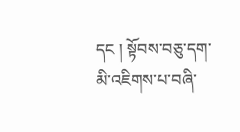དང ། སྟོབས་བཅུ་དག་མི་འཇིགས་པ་བཞི་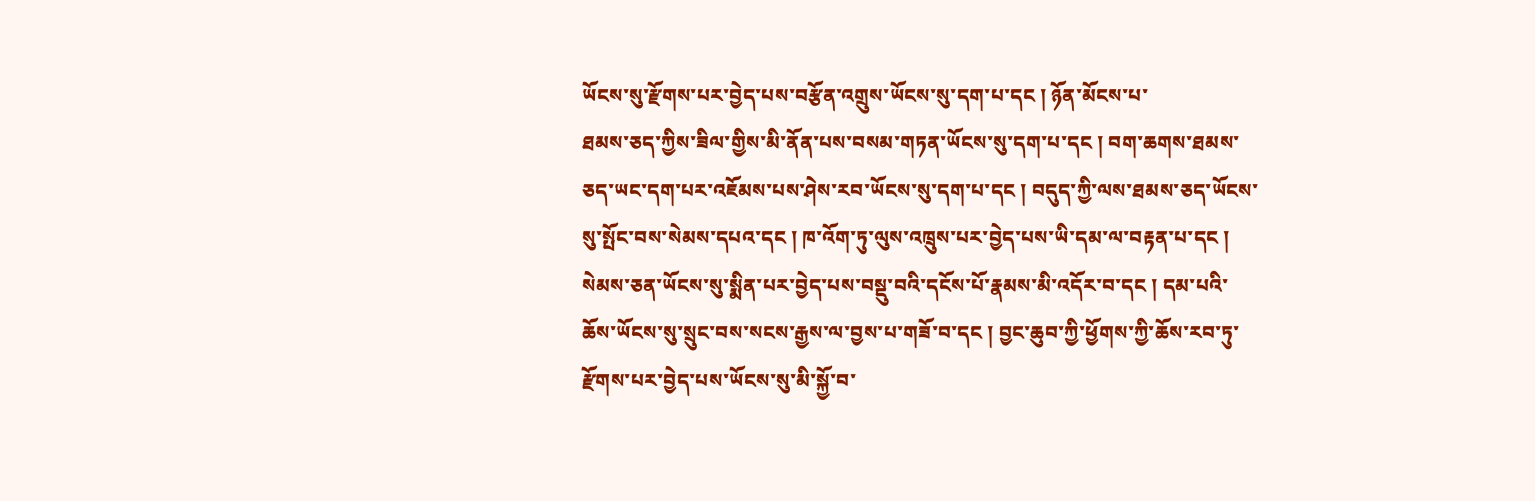ཡོངས་སུ་རྫོགས་པར་བྱེད་པས་བརྩོན་འགྲུས་ཡོངས་སུ་དག་པ་དང ། ཉོན་མོངས་པ་
ཐམས་ཅད་ཀྱིས་ཟིལ་གྱིས་མི་ནོན་པས་བསམ་གཏན་ཡོངས་སུ་དག་པ་དང ། བག་ཆགས་ཐམས་ཅད་ཡང་དག་པར་འཇོམས་པས་ཤེས་རབ་ཡོངས་སུ་དག་པ་དང ། བདུད་ཀྱི་ལས་ཐམས་ཅད་ཡོངས་སུ་སྤོང་བས་སེམས་དཔའ་དང ། ཁ་འོག་ཏུ་ལུས་འཁྲུས་པར་བྱེད་པས་ཡི་དམ་ལ་བརྟན་པ་དང ། སེམས་ཅན་ཡོངས་སུ་སྨིན་པར་བྱེད་པས་བསྡུ་བའི་དངོས་པོ་རྣམས་མི་འདོར་བ་དང ། དམ་པའི་ཆོས་ཡོངས་སུ་སྲུང་བས་སངས་རྒྱས་ལ་བྱས་པ་གཟོ་བ་དང ། བྱང་ཆུབ་ཀྱི་ཕྱོགས་ཀྱི་ཆོས་རབ་ཏུ་རྫོགས་པར་བྱེད་པས་ཡོངས་སུ་མི་སྐྱོ་བ་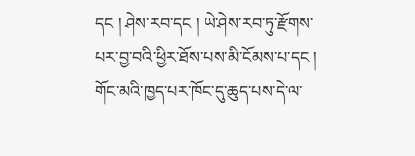དང ། ཤེས་རབ་དང ། ཡེ་ཤེས་རབ་ཏུ་རྫོགས་པར་བྱ་བའི་ཕྱིར་ཐོས་པས་མི་ངོམས་པ་དང ། གོང་མའི་ཁྱད་པར་ཁོང་དུ་ཆུད་པས་དེ་ལ་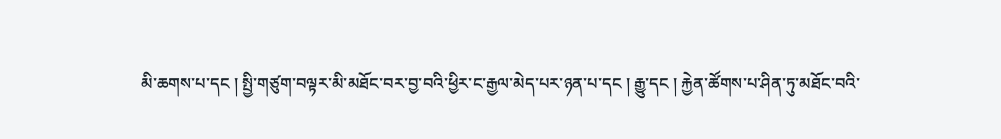མི་ཆགས་པ་དང ། སྤྱི་གཙུག་བལྟར་མི་མཐོང་བར་བྱ་བའི་ཕྱིར་ང་རྒྱལ་མེད་པར་ཉན་པ་དང ། རྒྱུ་དང ། རྐྱེན་ཚོགས་པ་ཤིན་ཏུ་མཐོང་བའི་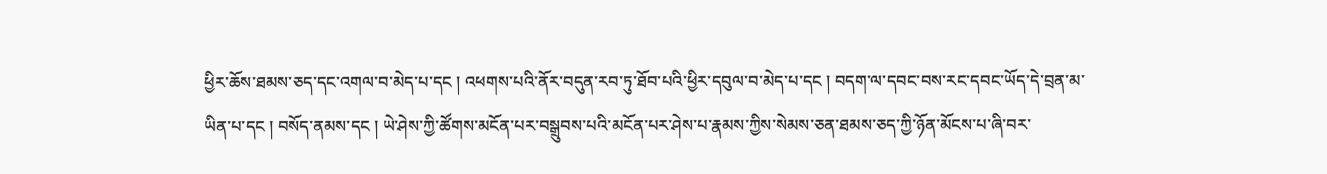ཕྱིར་ཆོས་ཐམས་ཅད་དང་འགལ་བ་མེད་པ་དང ། འཕགས་པའི་ནོར་བདུན་རབ་ཏུ་ཐོབ་པའི་ཕྱིར་དབུལ་བ་མེད་པ་དང ། བདག་ལ་དབང་བས་རང་དབང་ཡོད་དེ་བྲན་མ་ཡིན་པ་དང ། བསོད་ནམས་དང ། ཡེ་ཤེས་ཀྱི་ཚོགས་མངོན་པར་བསྒྲུབས་པའི་མངོན་པར་ཤེས་པ་རྣམས་ཀྱིས་སེམས་ཅན་ཐམས་ཅད་ཀྱི་ཉོན་མོངས་པ་ཞི་བར་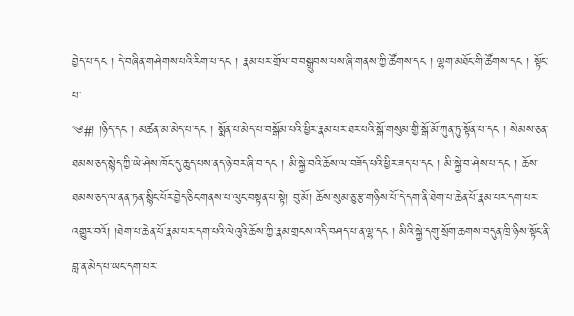བྱེད་པ་དང ། དེ་བཞིན་གཤེགས་པའི་རིག་པ་དང ། རྣམ་པར་གྲོལ་བ་བསྒྲུབས་པས་ཞི་གནས་ཀྱི་ཚོགས་དང ། ལྷག་མཐོང་གི་ཚོགས་དང ། སྟོང་པ་
༄#། །ཉིད་དང ། མཚན་མ་མེད་པ་དང ། སྨོན་པ་མེད་པ་བསྒོམ་པའི་ཕྱིར་རྣམ་པར་ཐར་པའི་སྒོ་གསུམ་གྱི་སྒོ་མོ་ཀུན་ཏུ་སྟོན་པ་དང ། སེམས་ཅན་ཐམས་ཅད་སྙེད་ཀྱི་ཡེ་ཤེས་ཁོང་དུ་ཆུད་པས་ནད་ཉེ་བར་ཞི་བ་དང ། མི་སྐྱེ་བའི་ཆོས་ལ་བཟོད་པའི་ཕྱིར་ཟད་པ་དང ། མི་སྐྱེ་བ་ཤེས་པ་དང ། ཆོས་ཐམས་ཅད་ལ་ནན་ཏན་སྙིང་པོར་བྱེད་ཅིང་གནས་པ་ལུང་བསྟན་པ་སྟེ། བུ་མོ། ཆོས་སུམ་ཅུ་རྩ་གཉིས་པོ་དེ་དག་ནི་ཐེག་པ་ཆེན་པོ་རྣམ་པར་དག་པར་འགྱུར་བའོ། །ཐེག་པ་ཆེན་པོ་རྣམ་པར་དག་པའི་ལེའུའི་ཆོས་ཀྱི་རྣམ་གྲངས་འདི་བཤད་པ་ན་ལྷ་དང ། མིའི་སྐྱེ་དགུ་སྲོག་ཆགས་བདུན་ཁྲི་ཉིས་སྟོང་ནི་བླ་ན་མེད་པ་ཡང་དག་པར་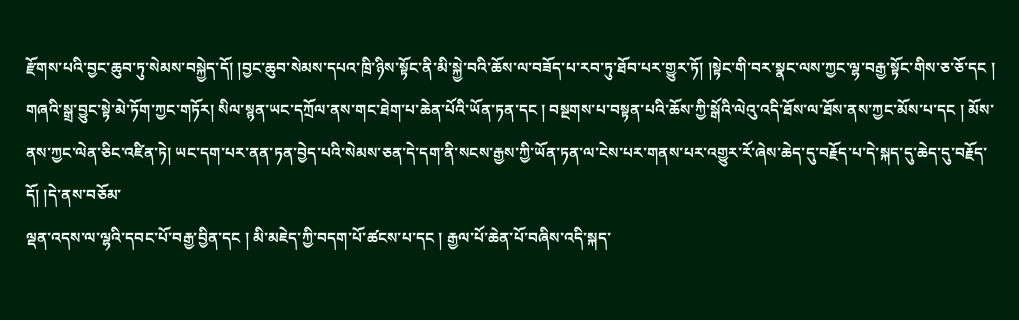རྫོགས་པའི་བྱང་ཆུབ་ཏུ་སེམས་བསྐྱེད་དོ། །བྱང་ཆུབ་སེམས་དཔའ་ཁྲི་ཉིས་སྟོང་ནི་མི་སྐྱེ་བའི་ཆོས་ལ་བཟོད་པ་རབ་ཏུ་ཐོབ་པར་གྱུར་ཏོ། །སྟེང་གི་བར་སྣང་ལས་ཀྱང་ལྷ་བརྒྱ་སྟོང་གིས་ཅ་ཅོ་དང ། གཞའི་སྒྲ་བྱུང་སྟེ་མེ་ཏོག་ཀྱང་གཏོར། སིལ་སྙན་ཡང་དཀྲོལ་ནས་གང་ཐེག་པ་ཆེན་པོའི་ཡོན་ཏན་དང ། བསྔགས་པ་བསྟན་པའི་ཆོས་ཀྱི་སྒོའི་ལེའུ་འདི་ཐོས་ལ་ཐོས་ནས་ཀྱང་མོས་པ་དང ། མོས་ནས་ཀྱང་ལེན་ཅིང་འཛིན་ཏེ། ཡང་དག་པར་ནན་ཏན་བྱེད་པའི་སེམས་ཅན་དེ་དག་ནི་སངས་རྒྱས་ཀྱི་ཡོན་ཏན་ལ་ངེས་པར་གནས་པར་འགྱུར་རོ་ཞེས་ཆེད་དུ་བརྗོད་པ་དེ་སྐད་དུ་ཆེད་དུ་བརྗོད་དོ། །དེ་ནས་བཅོམ་
ལྡན་འདས་ལ་ལྷའི་དབང་པོ་བརྒྱ་བྱིན་དང ། མི་མཇེད་ཀྱི་བདག་པོ་ཚངས་པ་དང ། རྒྱལ་པོ་ཆེན་པོ་བཞིས་འདི་སྐད་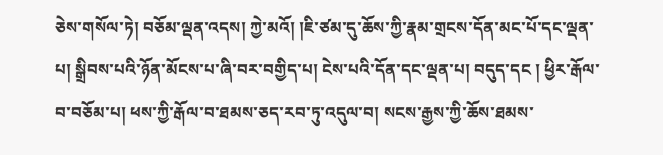ཅེས་གསོལ་ཏེ། བཅོམ་ལྡན་འདས། ཀྱེ་མའོ། །ཇི་ཙམ་དུ་ཆོས་ཀྱི་རྣམ་གྲངས་དོན་མང་པོ་དང་ལྡན་པ། སྒྲིབས་པའི་ཉོན་མོངས་པ་ཞི་བར་བགྱིད་པ། ངེས་པའི་དོན་དང་ལྡན་པ། བདུད་དང ། ཕྱིར་རྒོལ་བ་བཅོམ་པ། ཕས་ཀྱི་རྒོལ་བ་ཐམས་ཅད་རབ་ཏུ་འདུལ་བ། སངས་རྒྱས་ཀྱི་ཆོས་ཐམས་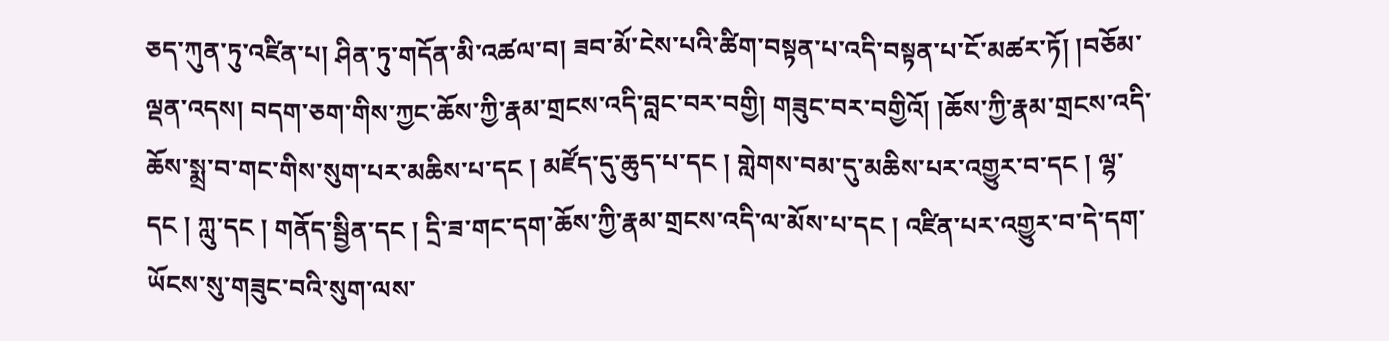ཅད་ཀུན་ཏུ་འཛིན་པ། ཤིན་ཏུ་གདོན་མི་འཚལ་བ། ཟབ་མོ་ངེས་པའི་ཚིག་བསྟན་པ་འདི་བསྟན་པ་ངོ་མཚར་ཏོ། །བཅོམ་ལྡན་འདས། བདག་ཅག་གིས་ཀྱང་ཆོས་ཀྱི་རྣམ་གྲངས་འདི་བླང་བར་བགྱི། གཟུང་བར་བགྱིའོ། །ཆོས་ཀྱི་རྣམ་གྲངས་འདི་ཆོས་སྨྲ་བ་གང་གིས་སུག་པར་མཆིས་པ་དང ། མཛོད་དུ་ཆུད་པ་དང ། གླེགས་བམ་དུ་མཆིས་པར་འགྱུར་བ་དང ། ལྷ་དང ། ཀླུ་དང ། གནོད་སྦྱིན་དང ། དྲི་ཟ་གང་དག་ཆོས་ཀྱི་རྣམ་གྲངས་འདི་ལ་མོས་པ་དང ། འཛིན་པར་འགྱུར་བ་དེ་དག་ཡོངས་སུ་གཟུང་བའི་སུག་ལས་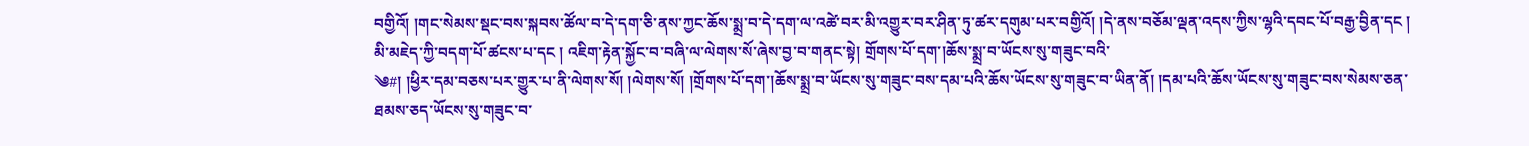བགྱིའོ། །གང་སེམས་སྡང་བས་སྐབས་ཚོལ་བ་དེ་དག་ཅི་ནས་ཀྱང་ཆོས་སྨྲ་བ་དེ་དག་ལ་འཚེ་བར་མི་འགྱུར་བར་ཤིན་ཏུ་ཚར་དགུམ་པར་བགྱིའོ། །དེ་ནས་བཅོམ་ལྡན་འདས་ཀྱིས་ལྷའི་དབང་པོ་བརྒྱ་བྱིན་དང ། མི་མཇེད་ཀྱི་བདག་པོ་ཚངས་པ་དང ། འཇིག་རྟེན་སྐྱོང་བ་བཞི་ལ་ལེགས་སོ་ཞེས་བྱ་བ་གནང་སྟེ། གྲོགས་པོ་དག་།ཆོས་སྨྲ་བ་ཡོངས་སུ་གཟུང་བའི་
༄#། །ཕྱིར་དམ་བཅས་པར་གྱུར་པ་ནི་ལེགས་སོ། །ལེགས་སོ། །གྲོགས་པོ་དག་།ཆོས་སྨྲ་བ་ཡོངས་སུ་གཟུང་བས་དམ་པའི་ཆོས་ཡོངས་སུ་གཟུང་བ་ཡིན་ནོ། །དམ་པའི་ཆོས་ཡོངས་སུ་གཟུང་བས་སེམས་ཅན་ཐམས་ཅད་ཡོངས་སུ་གཟུང་བ་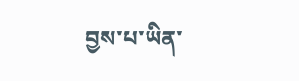བྱས་པ་ཡིན་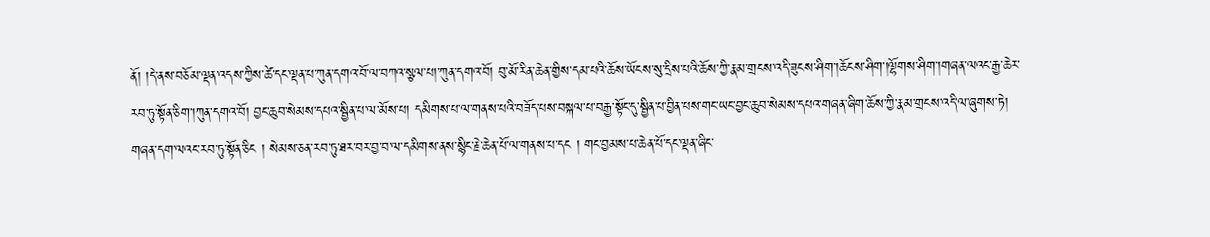ནོ། །དེ་ནས་བཅོམ་ལྡན་འདས་ཀྱིས་ཚེ་དང་ལྡན་པ་ཀུན་དགའ་བོ་ལ་བཀའ་སྩལ་པ།་ཀུན་དགའ་བོ། བུ་མོ་རིན་ཆེན་གྱིས་དམ་པའི་ཆོས་ཡོངས་སུ་དྲིས་པའི་ཆོས་ཀྱི་རྣམ་གྲངས་འདི་ཟུངས་ཤིག་།ཆོངས་ཤིག་།ལྷོགས་ཤིག་།གཞན་ལའང་རྒྱ་ཆེར་རབ་ཏུ་སྟོན་ཅིག་།ཀུན་དགའ་བོ། བྱང་ཆུབ་སེམས་དཔའ་སྦྱིན་པ་ལ་མོས་པ། དམིགས་པ་ལ་གནས་པའི་བཟོད་པས་བསྐལ་པ་བརྒྱ་སྟོང་དུ་སྦྱིན་པ་བྱིན་པས་གང་ཡང་བྱང་ཆུབ་སེམས་དཔའ་གཞན་ཞིག་ཆོས་ཀྱི་རྣམ་གྲངས་འདི་ལ་ཞུགས་ཏེ། གཞན་དག་ལའང་རབ་ཏུ་སྟོན་ཅིང ། སེམས་ཅན་རབ་ཏུ་ཐར་བར་བྱ་བ་ལ་དམིགས་ནས་སྙིང་རྗེ་ཆེན་པོ་ལ་གནས་པ་དང ། གང་བྱམས་པ་ཆེན་པོ་དང་ལྡན་ཞིང་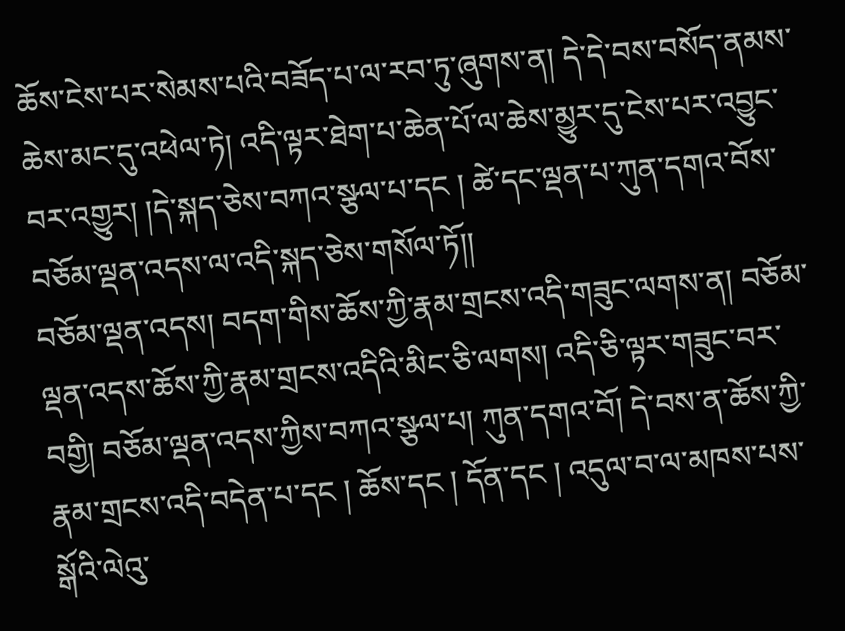ཆོས་ངེས་པར་སེམས་པའི་བཟོད་པ་ལ་རབ་ཏུ་ཞུགས་ན། དེ་དེ་བས་བསོད་ནམས་ཆེས་མང་དུ་འཕེལ་ཏེ། འདི་ལྟར་ཐེག་པ་ཆེན་པོ་ལ་ཆེས་མྱུར་དུ་ངེས་པར་འབྱུང་བར་འགྱུར། །དེ་སྐད་ཅེས་བཀའ་སྩལ་པ་དང ། ཚེ་དང་ལྡན་པ་ཀུན་དགའ་བོས་བཅོམ་ལྡན་འདས་ལ་འདི་སྐད་ཅེས་གསོལ་ཏོ།།
བཅོམ་ལྡན་འདས། བདག་གིས་ཆོས་ཀྱི་རྣམ་གྲངས་འདི་གཟུང་ལགས་ན། བཅོམ་ལྡན་འདས་ཆོས་ཀྱི་རྣམ་གྲངས་འདིའི་མིང་ཅི་ལགས། འདི་ཅི་ལྟར་གཟུང་བར་བགྱི། བཅོམ་ལྡན་འདས་ཀྱིས་བཀའ་སྩལ་པ། ཀུན་དགའ་བོ། དེ་བས་ན་ཆོས་ཀྱི་རྣམ་གྲངས་འདི་བདེན་པ་དང ། ཆོས་དང ། དོན་དང ། འདུལ་བ་ལ་མཁས་པས་སྒོའི་ལེའུ་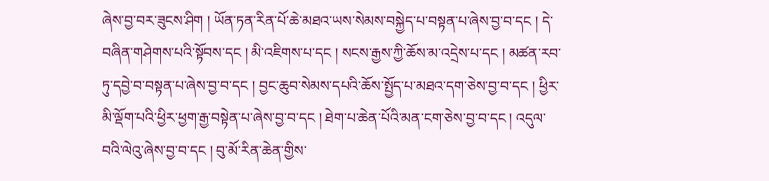ཞེས་བྱ་བར་ཟུངས་ཤིག ། ཡོན་ཏན་རིན་པོ་ཆེ་མཐའ་ཡས་སེམས་བསྐྱེད་པ་བསྟན་པ་ཞེས་བྱ་བ་དང ། དེ་བཞིན་གཤེགས་པའི་སྟོབས་དང ། མི་འཇིགས་པ་དང ། སངས་རྒྱས་ཀྱི་ཆོས་མ་འདྲེས་པ་དང ། མཚན་རབ་ཏུ་དབྱེ་བ་བསྟན་པ་ཞེས་བྱ་བ་དང ། བྱང་ཆུབ་སེམས་དཔའི་ཆོས་སྤྱོད་པ་མཐའ་དག་ཅེས་བྱ་བ་དང ། ཕྱིར་མི་ལྡོག་པའི་ཕྱིར་ཕྱག་རྒྱ་བསྟེན་པ་ཞེས་བྱ་བ་དང ། ཐེག་པ་ཆེན་པོའི་མན་ངག་ཅེས་བྱ་བ་དང ། འདུལ་བའི་ལེའུ་ཞེས་བྱ་བ་དང ། བུ་མོ་རིན་ཆེན་གྱིས་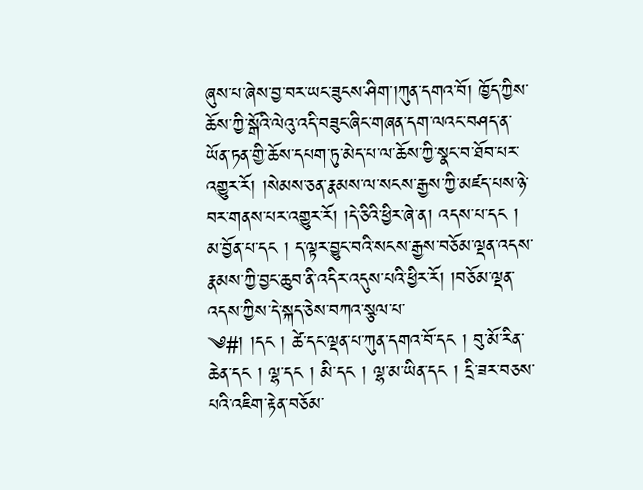ཞུས་པ་ཞེས་བྱ་བར་ཡང་ཟུངས་ཤིག་།ཀུན་དགའ་བོ། ཁྱོད་ཀྱིས་ཆོས་ཀྱི་སྒོའི་ལེའུ་འདི་བཟུང་ཞིང་གཞན་དག་ལའང་བཤད་ན་ཡོན་ཏན་གྱི་ཆོས་དཔག་ཏུ་མེད་པ་ལ་ཆོས་ཀྱི་སྣང་བ་ཐོབ་པར་འགྱུར་རོ། །སེམས་ཅན་རྣམས་ལ་སངས་རྒྱས་ཀྱི་མཛད་པས་ཉེ་བར་གནས་པར་འགྱུར་རོ། །དེ་ཅིའི་ཕྱིར་ཞེ་ན། འདས་པ་དང ། མ་བྱོན་པ་དང ། ད་ལྟར་བྱུང་བའི་སངས་རྒྱས་བཅོམ་ལྡན་འདས་རྣམས་ཀྱི་བྱང་ཆུབ་ནི་འདིར་འདུས་པའི་ཕྱིར་རོ། །བཅོམ་ལྡན་འདས་ཀྱིས་དེ་སྐད་ཅེས་བཀའ་སྩལ་པ་
༄#། །དང ། ཚེ་དང་ལྡན་པ་ཀུན་དགའ་བོ་དང ། བུ་མོ་རིན་ཆེན་དང ། ལྷ་དང ། མི་དང ། ལྷ་མ་ཡིན་དང ། དྲི་ཟར་བཅས་པའི་འཇིག་རྟེན་བཅོམ་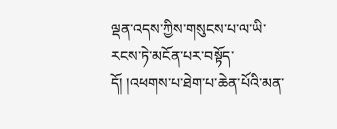ལྡན་འདས་ཀྱིས་གསུངས་པ་ལ་ཡི་རངས་ཏེ་མངོན་པར་བསྟོད་དོ། །འཕགས་པ་ཐེག་པ་ཆེན་པོའི་མན་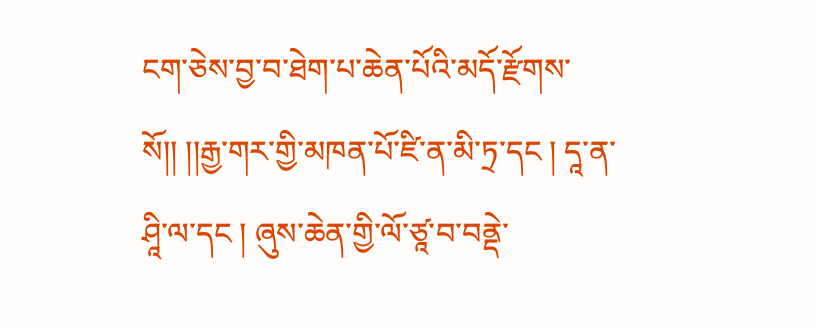ངག་ཅེས་བྱ་བ་ཐེག་པ་ཆེན་པོའི་མདོ་རྫོགས་སོ།། །།རྒྱ་གར་གྱི་མཁན་པོ་ཛི་ན་མི་ཏྲ་དང ། དཱ་ན་ཤཱི་ལ་དང ། ཞུས་ཆེན་གྱི་ལོ་ཙཱ་བ་བནྡེ་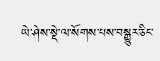ཡེ་ཤེས་སྡེ་ལ་སོགས་པས་བསྒྱུར་ཅིང་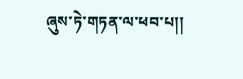ཞུས་ཏེ་གཏན་ལ་ཕབ་པ།།